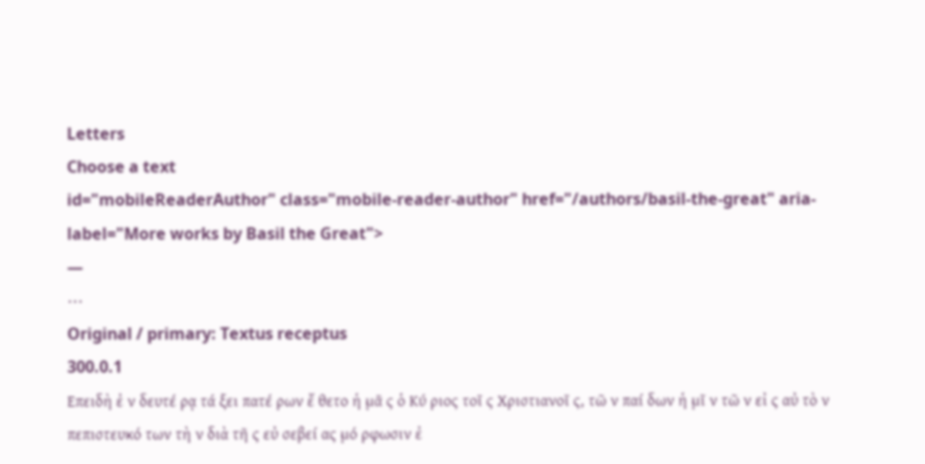Letters
Choose a text
id="mobileReaderAuthor" class="mobile-reader-author" href="/authors/basil-the-great" aria-label="More works by Basil the Great">
—
⋯
Original / primary: Textus receptus
300.0.1
Επειδὴ ἐ ν δευτέ ρᾳ τά ξει πατέ ρων ἔ θετο ἡ μᾶ ς ὁ Κύ ριος τοῖ ς Χριστιανοῖ ς, τῶ ν παί δων ἡ μῖ ν τῶ ν εἰ ς αὐ τὸ ν πεπιστευκό των τὴ ν διὰ τῆ ς εὐ σεβεί ας μό ρφωσιν ἐ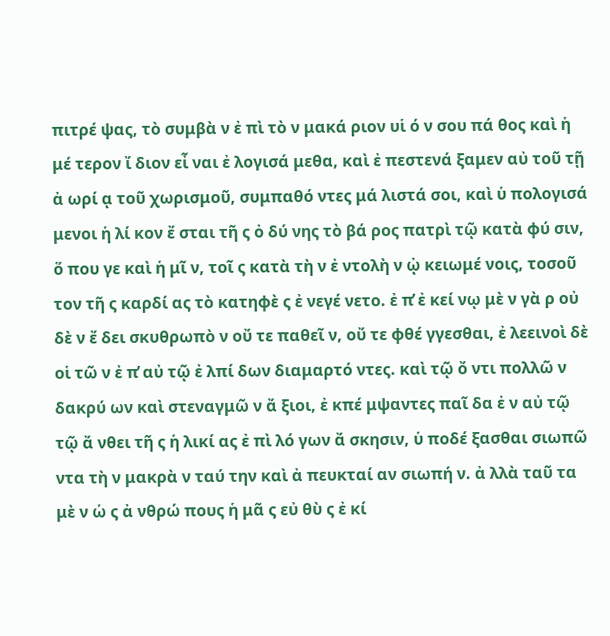πιτρέ ψας, τὸ συμβὰ ν ἐ πὶ τὸ ν μακά ριον υἱ ό ν σου πά θος καὶ ἡ μέ τερον ἴ διον εἶ ναι ἐ λογισά μεθα, καὶ ἐ πεστενά ξαμεν αὐ τοῦ τῇ ἀ ωρί ᾳ τοῦ χωρισμοῦ, συμπαθό ντες μά λιστά σοι, καὶ ὑ πολογισά μενοι ἡ λί κον ἔ σται τῆ ς ὀ δύ νης τὸ βά ρος πατρὶ τῷ κατὰ φύ σιν, ὅ που γε καὶ ἡ μῖ ν, τοῖ ς κατὰ τὴ ν ἐ ντολὴ ν ᾠ κειωμέ νοις, τοσοῦ τον τῆ ς καρδί ας τὸ κατηφὲ ς ἐ νεγέ νετο. ἐ π̓ ἐ κεί νῳ μὲ ν γὰ ρ οὐ δὲ ν ἔ δει σκυθρωπὸ ν οὔ τε παθεῖ ν, οὔ τε φθέ γγεσθαι, ἐ λεεινοὶ δὲ οἱ τῶ ν ἐ π̓ αὐ τῷ ἐ λπί δων διαμαρτό ντες. καὶ τῷ ὄ ντι πολλῶ ν δακρύ ων καὶ στεναγμῶ ν ἄ ξιοι, ἐ κπέ μψαντες παῖ δα ἐ ν αὐ τῷ τῷ ἄ νθει τῆ ς ἡ λικί ας ἐ πὶ λό γων ἄ σκησιν, ὑ ποδέ ξασθαι σιωπῶ ντα τὴ ν μακρὰ ν ταύ την καὶ ἀ πευκταί αν σιωπή ν. ἀ λλὰ ταῦ τα μὲ ν ὡ ς ἀ νθρώ πους ἡ μᾶ ς εὐ θὺ ς ἐ κί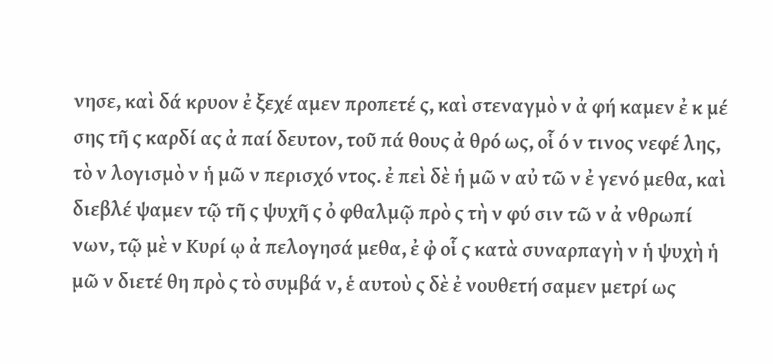νησε, καὶ δά κρυον ἐ ξεχέ αμεν προπετέ ς, καὶ στεναγμὸ ν ἀ φή καμεν ἐ κ μέ σης τῆ ς καρδί ας ἀ παί δευτον, τοῦ πά θους ἀ θρό ως, οἷ ό ν τινος νεφέ λης, τὸ ν λογισμὸ ν ἡ μῶ ν περισχό ντος. ἐ πεὶ δὲ ἡ μῶ ν αὐ τῶ ν ἐ γενό μεθα, καὶ διεβλέ ψαμεν τῷ τῆ ς ψυχῆ ς ὀ φθαλμῷ πρὸ ς τὴ ν φύ σιν τῶ ν ἀ νθρωπί νων, τῷ μὲ ν Κυρί ῳ ἀ πελογησά μεθα, ἐ φ̓ οἷ ς κατὰ συναρπαγὴ ν ἡ ψυχὴ ἡ μῶ ν διετέ θη πρὸ ς τὸ συμβά ν, ἑ αυτοὺ ς δὲ ἐ νουθετή σαμεν μετρί ως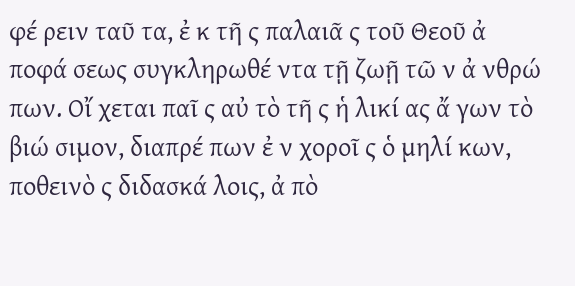φέ ρειν ταῦ τα, ἐ κ τῆ ς παλαιᾶ ς τοῦ Θεοῦ ἀ ποφά σεως συγκληρωθέ ντα τῇ ζωῇ τῶ ν ἀ νθρώ πων. Οἴ χεται παῖ ς αὐ τὸ τῆ ς ἡ λικί ας ἄ γων τὸ βιώ σιμον, διαπρέ πων ἐ ν χοροῖ ς ὁ μηλί κων, ποθεινὸ ς διδασκά λοις, ἀ πὸ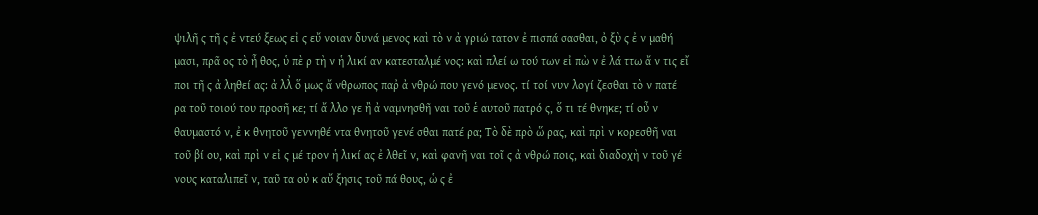ψιλῆ ς τῆ ς ἐ ντεύ ξεως εἰ ς εὔ νοιαν δυνά μενος καὶ τὸ ν ἀ γριώ τατον ἐ πισπά σασθαι, ὀ ξὺ ς ἐ ν μαθή μασι, πρᾶ ος τὸ ἦ θος, ὑ πὲ ρ τὴ ν ἡ λικί αν κατεσταλμέ νος: καὶ πλεί ω τού των εἰ πὼ ν ἐ λά ττω ἄ ν τις εἴ ποι τῆ ς ἀ ληθεί ας: ἀ λλ̓ ὅ μως ἄ νθρωπος παῤ ἀ νθρώ που γενό μενος. τί τοί νυν λογί ζεσθαι τὸ ν πατέ ρα τοῦ τοιού του προσῆ κε; τί ἄ λλο γε ἢ ἀ ναμνησθῆ ναι τοῦ ἑ αυτοῦ πατρό ς, ὅ τι τέ θνηκε; τί οὖ ν θαυμαστό ν, ἐ κ θνητοῦ γεννηθέ ντα θνητοῦ γενέ σθαι πατέ ρα; Τὸ δὲ πρὸ ὥ ρας, καὶ πρὶ ν κορεσθῆ ναι τοῦ βί ου, καὶ πρὶ ν εἰ ς μέ τρον ἡ λικί ας ἐ λθεῖ ν, καὶ φανῆ ναι τοῖ ς ἀ νθρώ ποις, καὶ διαδοχὴ ν τοῦ γέ νους καταλιπεῖ ν, ταῦ τα οὐ κ αὔ ξησις τοῦ πά θους, ὡ ς ἐ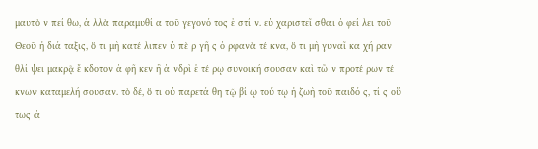μαυτὸ ν πεί θω, ἀ λλὰ παραμυθί α τοῦ γεγονό τος ἐ στί ν. εὐ χαριστεῖ σθαι ὀ φεί λει τοῦ Θεοῦ ἡ διά ταξις, ὅ τι μὴ κατέ λιπεν ὑ πὲ ρ γῆ ς ὀ ρφανὰ τέ κνα, ὅ τι μὴ γυναῖ κα χή ραν θλί ψει μακρᾷ ἔ κδοτον ἀ φῆ κεν ἢ ἀ νδρὶ ἑ τέ ρῳ συνοική σουσαν καὶ τῶ ν προτέ ρων τέ κνων καταμελή σουσαν. τὸ δέ, ὅ τι οὐ παρετά θη τῷ βί ῳ τού τῳ ἡ ζωὴ τοῦ παιδό ς, τί ς οὕ τως ἀ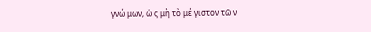γνώ μων, ὡ ς μὴ τὸ μέ γιστον τῶ ν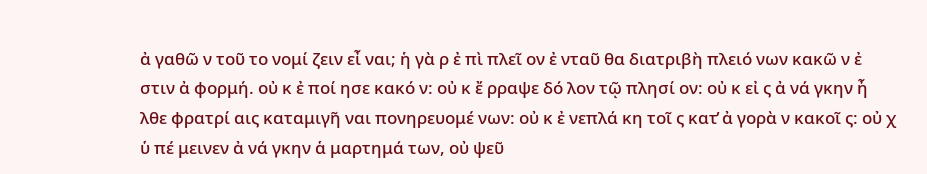ἀ γαθῶ ν τοῦ το νομί ζειν εἶ ναι; ἡ γὰ ρ ἐ πὶ πλεῖ ον ἐ νταῦ θα διατριβὴ πλειό νων κακῶ ν ἐ στιν ἀ φορμή. οὐ κ ἐ ποί ησε κακό ν: οὐ κ ἔ ρραψε δό λον τῷ πλησί ον: οὐ κ εἰ ς ἀ νά γκην ἦ λθε φρατρί αις καταμιγῆ ναι πονηρευομέ νων: οὐ κ ἐ νεπλά κη τοῖ ς κατ̓ ἀ γορὰ ν κακοῖ ς: οὐ χ ὑ πέ μεινεν ἀ νά γκην ἁ μαρτημά των, οὐ ψεῦ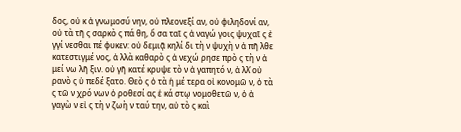δος, οὐ κ ἀ γνωμοσύ νην, οὐ πλεονεξί αν, οὐ φιληδονί αν, οὐ τὰ τῆ ς σαρκὸ ς πά θη, ὅ σα ταῖ ς ἀ ναγώ γοις ψυχαῖ ς ἐ γγί νεσθαι πέ φυκεν: οὐ δεμιᾷ κηλί δι τὴ ν ψυχὴ ν ἀ πῆ λθε κατεστιγμέ νος, ἀ λλὰ καθαρὸ ς ἀ νεχώ ρησε πρὸ ς τὴ ν ἀ μεί νω λῆ ξιν. οὐ γῆ κατέ κρυψε τὸ ν ἀ γαπητό ν, ἀ λλ̓ οὐ ρανὸ ς ὑ πεδέ ξατο. Θεὸ ς ὁ τὰ ἡ μέ τερα οἰ κονομῶ ν, ὁ τὰ ς τῶ ν χρό νων ὁ ροθεσί ας ἑ κά στῳ νομοθετῶ ν, ὁ ἀ γαγὼ ν εἰ ς τὴ ν ζωὴ ν ταύ την, αὐ τὸ ς καὶ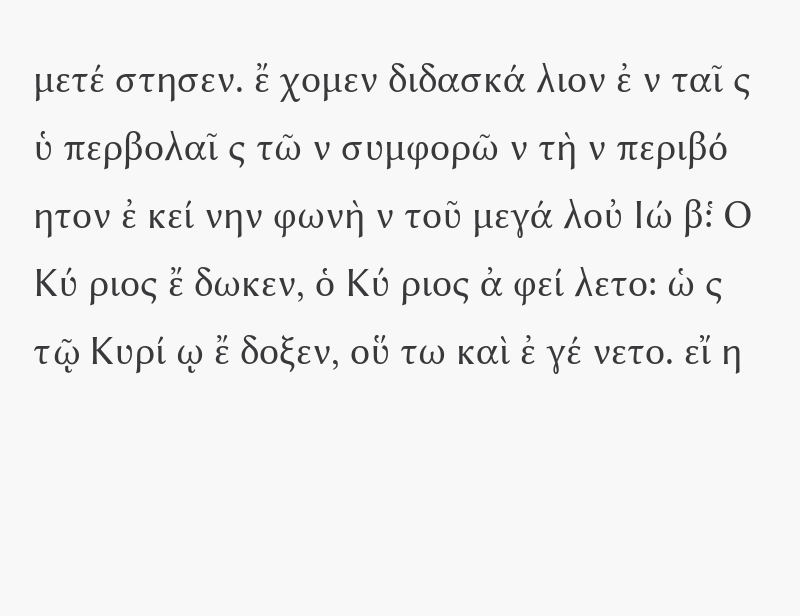μετέ στησεν. ἔ χομεν διδασκά λιον ἐ ν ταῖ ς ὑ περβολαῖ ς τῶ ν συμφορῶ ν τὴ ν περιβό ητον ἐ κεί νην φωνὴ ν τοῦ μεγά λοὐ Ιώ β:̔ Ο Κύ ριος ἔ δωκεν, ὁ Κύ ριος ἀ φεί λετο: ὡ ς τῷ Κυρί ῳ ἔ δοξεν, οὕ τω καὶ ἐ γέ νετο. εἴ η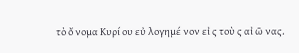τὸ ὄ νομα Κυρί ου εὐ λογημέ νον εἰ ς τοὺ ς αἰ ῶ νας.